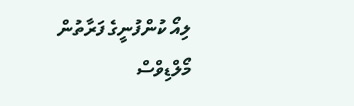ލިއޯ ކުންފުނީގެ ފަރާތުން މޯލްޑިވްސް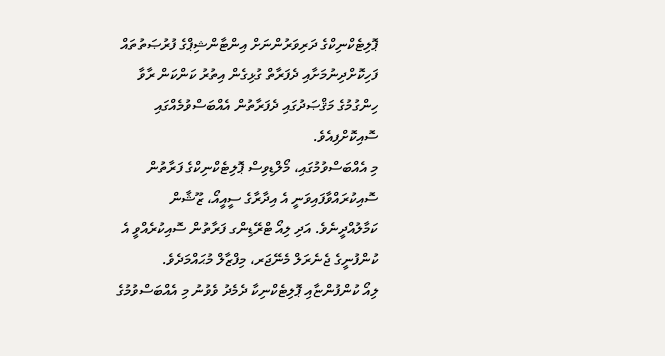ޕޮލިޓެކްނިކްގެ ދަރިވަރުންނަށް އިންޓާންޝިޕްގެ ފުރުޞަތުތައް ފަހިކޮށްދިނުމަށާއި ދެފަރާތް ގުޅިގެން އިތުރު ކަންކަން ރާވާ ހިންގުމުގެ މަޤްޞަދުގައި ދެފަރާތުން އެއްބަސްވުމެއްގައި ސޮއިކޮށްފިއެވެ.
މި އެއްބަސްވުމުގައި، މޯލްޑިވިސް ޕޮލިޓެކްނިކްގެ ފަރާތުން ސޮއިކުރައްވާފައިވަނީ އެ އިދާރާގެ ސީއީއޯ، ޒޫޝާން ކަމާލުއްދީނެވެ. އަދި ލިއޯ ޓްރޭޑިންގ ފަރާތުން ސޮއިކުރެއްވީ އެ ކުންފުނީގެ ޖެނެރަލް މެނޭޖަރ، މިފްޒާލް މުޙައްމަދެވެ.
ލިއޯ ކުންފުންޏާއި ޕޮލިޓެކްނިކާ ދެމެދު ވެވުނު މި އެއްބަސްވުމުގެ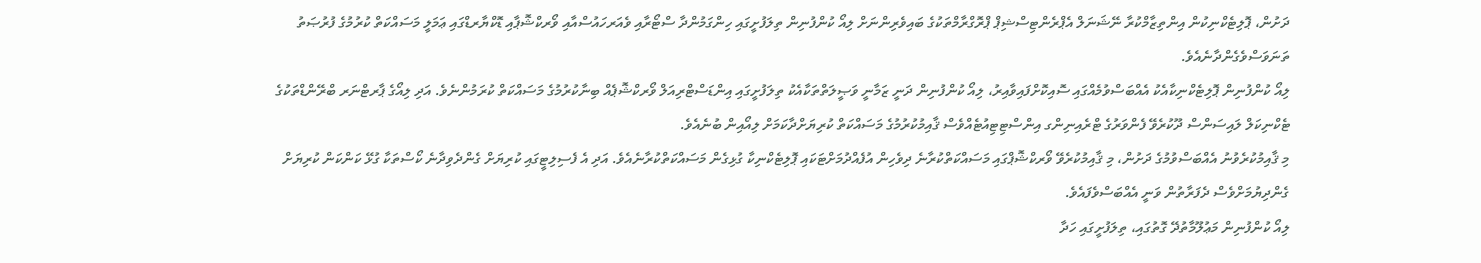ދަށުން، ޕޮލިޓެކްނިކުން އިންތިޒާމްކުރާ ނޭޝަނަލް އެޕްރެންޓިސްޝިޕް ޕްރޮގްރާމްތަކުގެ ބައިވެރިންނަށް ލިއޯ ކުންފުނިން ތިލަފުށީގައި ހިންގަމުންދާ ސްޓޯރާއި ވެއަރހައުސްއާއި ވޯރކްޝޮޕާއި ޑޮކްޔާރޑްގައި ޢަމަލީ މަސައްކަތް ކުރުމުގެ ފުރުޞަތު ތަނަވަސްވެގެންދާނެއެވެ.
ލިއޯ ކުންފުނިން ޕޮލިޓެކްނިކާއެކު އެއްބަސްވުމެއްގައި ސޮއިކޮށްފައިވާއިރު، ލިއޯ ކުންފުނިން ދަނީ ޒަމާނީ ވަޞީލަތްތަކާއެކު ތިލަފުށީގައި އިންޑަސްޓްރިއަލް ވޯރކްޝޮޕެއް ބިނާކުރުމުގެ މަސައްކަތް ކުރަމުންނެވެ. އަދި ލިއޯގެ ޕާރޓްނަރ ބްރޭންޑްތަކުގެ ޓެކްނިކަލް ލައިސަންސް ދޫކުރެވޭ ފެންވަރުގެ ޓްރެއިނިންގ އިންސްޓިޓިއުޓެއްވެސް ޤާއިމުކުރުމުގެ މަސައްކަތް ކުރިޔަށްދާކަމަށް ލިއޯއިން ބުނެއެވެ.
މި ޤާއިމުކުރެވުނު އެއްބަސްވުމުގެ ދަށުން، މި ޤާއިމުކުރެވޭ ވޯރކްޝޮޕްގައި މަސައްކަތްކުރާނެ ދިވެހިން އުފެއްދުމަށްޓަކައި ޕޮލިޓެކްނިކާ ގުޅިގެން މަސައްކަތްކުރާނެއެވެ. އަދި އެ ފެސިލިޓީގައި ކުރިޔަށް ގެންދެވިދާނެ ކޯސްތަކާ ގުޅޭ ކަންކަން ކުރިޔަށް ގެންދިޔުމަށްވެސް ދެފަރާތުން ވަނީ އެއްބަސްވެފައެވެ.
ލިއޯ ކުންފުނިން މަޢުލޫމާތުދޭ ގޮތުގައި، ތިލަފުށީގައި ހަދާ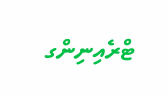ޓްރެއިނިންގ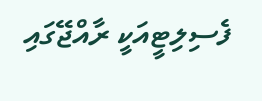ފެސިލިޓީއަކީ ރާއްޖޭގައި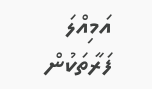އަމިއްލަ ފަރާތަކުން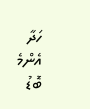ހަދާ އެންމެ ބޮޑު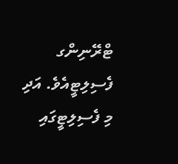ޓްރޭނިންގ ފެސިލިޓީއެވެ. އަދި މި ފެސިލިޓީގައި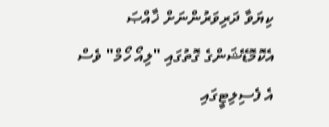ކިޔަވާ ދަރިވަރުންނަށް ޚާއްޞަ އެކޮމޮޑޭޝަންގެ ގޮތުގައި "ލިއޯ ހޯމް" ވެސް އެ ފެސިލިޓީގައި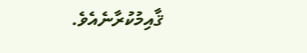ޤާއިމުކުރާނެއެވެ.